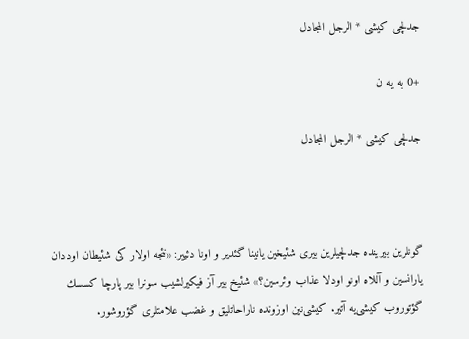جدلچی كیشی * الرجل المجادل

+0 به یه ن

جدلچی كیشی * الرجل المجادل



گونلرین بیرینده جدلچیلرین بیری شئیخین یانینا گئدیر و اونا دئییر: «نئجه اولار كی شئیطان اوددان یارانسین و آللاه اونو اودلا عذاب وئرسین؟» شئیخ بیر آز فیكیرلشیب سونرا بیر پارچا كسسك گؤتوروب كیشی‌یه آتیر. كیشی‌نین اوزونده ناراحاتلیق و غضب علامتلری گؤروشور.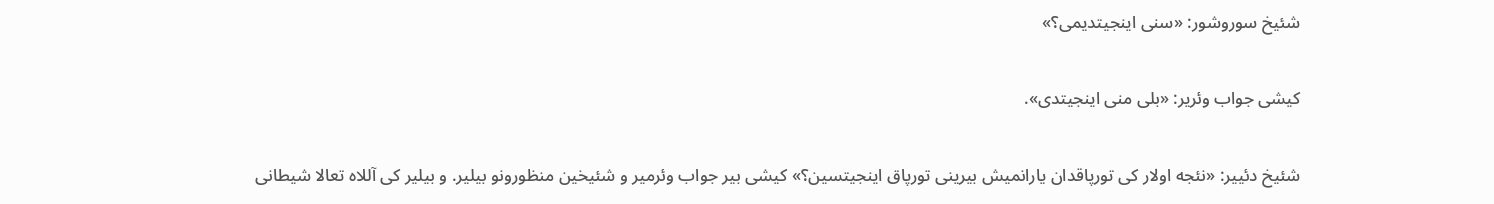شئیخ سوروشور: «سنی اینجیتدیمی؟»

كیشی جواب وئریر: «بلی منی اینجیتدی».

شئیخ دئییر: «نئجه اولار كی تورپاقدان یارانمیش بیرینی تورپاق اینجیتسین؟» كیشی بیر جواب وئرمیر و شئیخین منظورونو بیلیر. و بیلیر كی آللاه تعالا شیطانی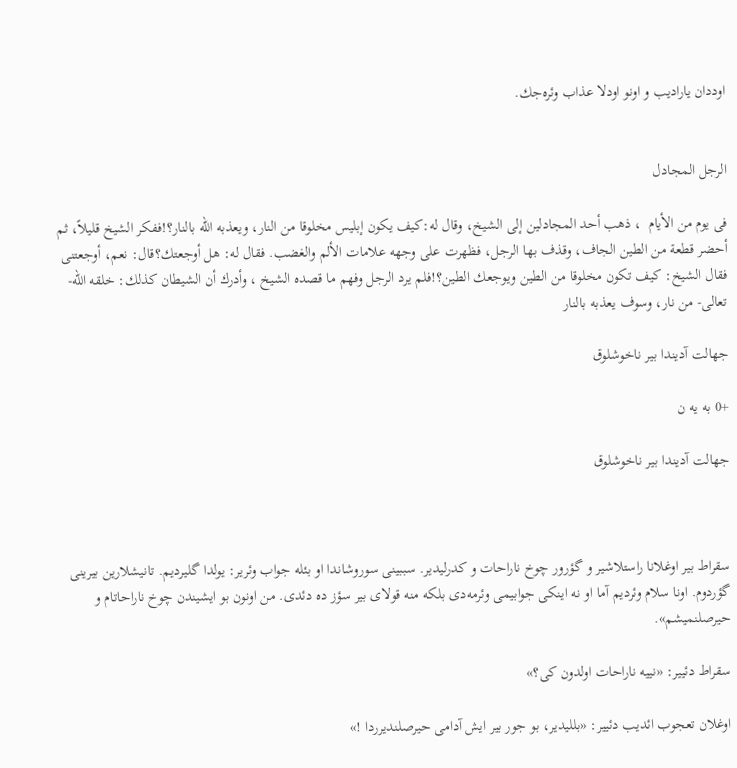اوددان یارادیب و اونو اودلا عذاب وئره‌جك.


الرجل المجادل

فی یوم من الأیام  ، ذهب أحد المجادلین إلى الشیخ، وقال له:كیف یكون إبلیس مخلوقا من النار، ویعذبه الله بالنار؟!ففكر الشیخ قلیلاً، ثم أحضر قطعة من الطین الجاف، وقذف بها الرجل، فظهرت على وجهه علامات الألم والغضب. فقال له: هل أوجعتك؟قال: نعم، أوجعتنی فقال الشیخ: كیف تكون مخلوقا من الطین ویوجعك الطین؟!فلم یرد الرجل وفهم ما قصده الشیخ ، وأدرك أن الشیطان كذلك: خلقه الله- تعالى- من نار، وسوف یعذبه بالنار

جهالت آدیندا بیر ناخوشلوق

+0 به یه ن

جهالت آدیندا بیر ناخوشلوق



سقراط بیر اوغلانا راستلاشیر و گؤرور چوخ ناراحات و كدرلیدیر. سببینی سوروشاندا او بئله جواب وئریر: یولدا گلیردیم. تانیشلارین بیرینی گؤردوم. اونا سلام وئردیم آما او نه اینكی جوابیمی وئرمه‌دی بلكه منه قولای بیر سؤز ده دئدی. من اونون بو ایشیندن چوخ ناراحاتام و حیرصلنمیشم».

سقراط دئییر: «نییه ناراحات اولدون كی؟»

اوغلان تعجوب ائدیب دئییر: «بللیدیر، بو جور بیر ایش آدامی حیرصلندیرردا !»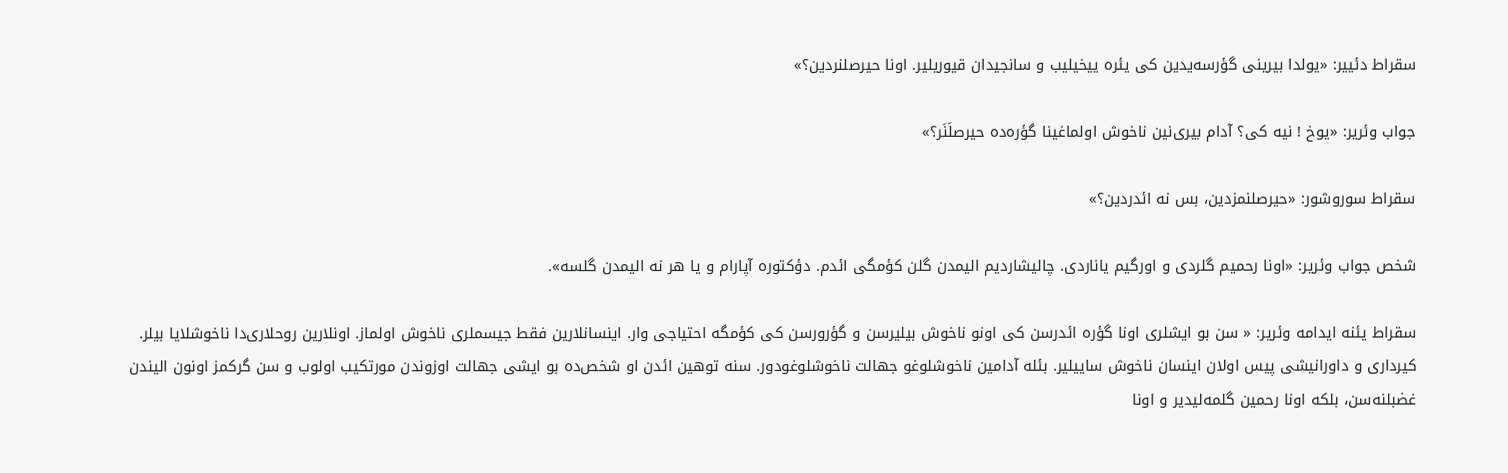سقراط دئییر: «یولدا بیرینی گؤرسه‌یدین كی یئره ییخیلیب و سانجیدان قیوریلیر. اونا حیرصلنردین؟»

جواب وئریر: «یوخ ! نیه كی؟ آدام بیری‌نین ناخوش اولماغینا گؤره‌ده حیرصلَنَر؟»

سقراط سوروشور: «حیرصلنمزدین، بس نه ائدردین؟»

شخص جواب وئریر: «اونا رحمیم گلردی و اورگیم یاناردی. چالیشاردیم الیمدن گلن كؤمگی ائدم. دؤكتوره آپارام و یا هر نه الیمدن گلسه».

سقراط یئنه ایدامه وئریر: « سن بو ایشلری اونا گؤره ائدرسن كی اونو ناخوش بیلیرسن و گؤرورسن كی كؤمگه احتیاجی وار. اینسانلارین فقط جیسملری ناخوش اولماز. اونلارین روحلاری‌دا ناخوشلایا بیلر. كیرداری و داورانیشی پیس اولان اینسان ناخوش ساییلیر. بئله آدامین ناخوشلوغو جهالت ناخوشلوغودور. سنه توهین ائدن او شخص‌ده بو ایشی جهالت اوزوندن مورتكیب اولوب و سن گركمز اونون الیندن غضبلنه‌‌سن، بلكه اونا رحمین گلمه‌لیدیر و اونا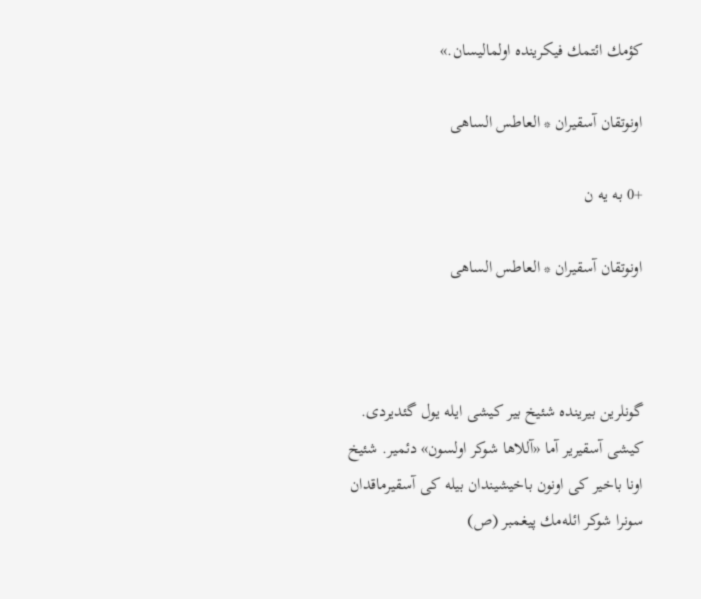كؤمك ائتمك فیكرینده اولمالیسان.»

اونوتقان آسقیران * العاطس الساهی

+0 به یه ن

اونوتقان آسقیران * العاطس الساهی



گونلرین بیرینده شئیخ بیر كیشی ایله یول گئدیردی. كیشی آسقیریر آما «آللاها شوكر اولسون» دئمیر. شئیخ اونا باخیر كی اونون باخیشیندان بیله كی آسقیرماقدان سونرا شوكر ائله‌مك پیغمبر (ص)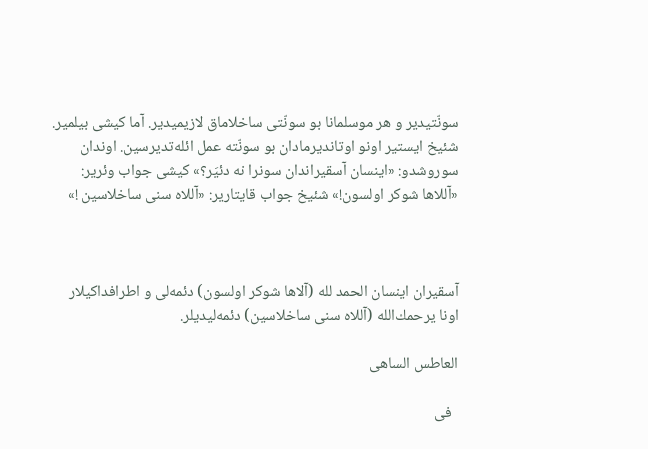سونّتیدیر و هر موسلمانا بو سونّتی ساخلاماق لازیمیدیر. آما كیشی بیلمیر. شئیخ ایستیر اونو اوتاندیرمادان بو سونّته عمل ائله‌تدیرسین. اوندان سوروشدو: «اینسان آسقیراندان سونرا نه دئیَر؟» كیشی جواب وئریر: «آللاها شوكر اولسون!» شئیخ جواب قایتاریر: «آللاه سنی ساخلاسین !»



آسقیران اینسان الحمد لله (آلاها شوكر اولسون) دئمه‌لی و اطرافداكیلار اونا یرحمك‌الله (آللاه سنی ساخلاسین) دئمه‌لیدیلر.

العاطس الساهی

  فی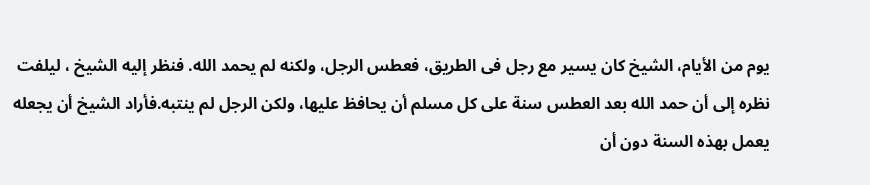یوم من الأیام، الشیخ كان یسیر مع رجل فی الطریق، فعطس الرجل، ولكنه لم یحمد الله. فنظر إلیه الشیخ ، لیلفت نظره إلى أن حمد الله بعد العطس سنة على كل مسلم أن یحافظ علیها، ولكن الرجل لم ینتبه.فأراد الشیخ أن یجعله یعمل بهذه السنة دون أن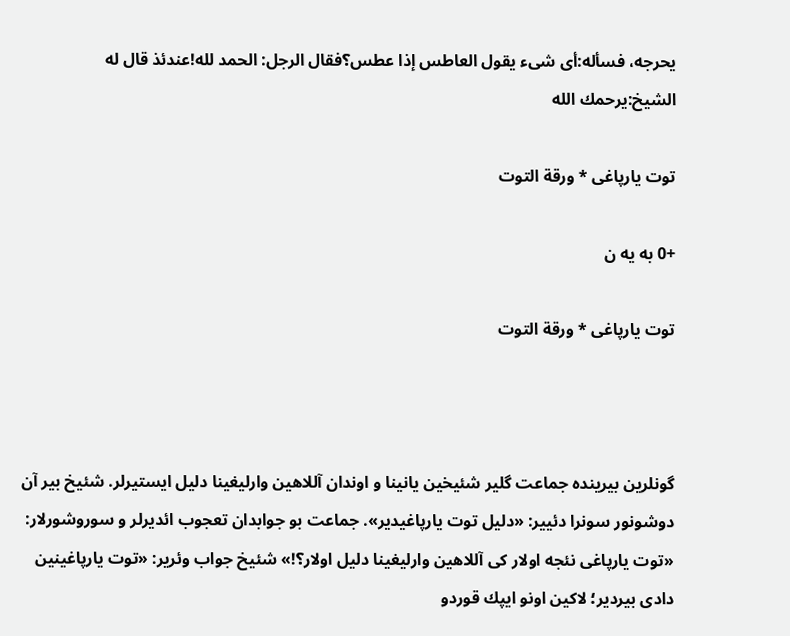یحرجه، فسأله:أی شىء یقول العاطس إذا عطس؟فقال الرجل: الحمد لله!عندئذ قال له الشیخ:یرحمك الله

توت یارپاغی * ورقة التوت

+0 به یه ن

توت یارپاغی * ورقة التوت



گونلرین بیرینده جماعت گلیر شئیخین یانینا و اوندان آللاهین وارلیغینا دلیل ایستیرلر. شئیخ بیر آن دوشونور سونرا دئییر: «دلیل توت یارپاغیدیر». جماعت بو جوابدان تعجوب ائدیرلر و سوروشورلار: «توت یارپاغی نئجه اولار كی آللاهین وارلیغینا دلیل اولار؟!» شئیخ جواب وئریر: «توت یارپاغینین دادی بیردیر؛ لاكین اونو ایپك قوردو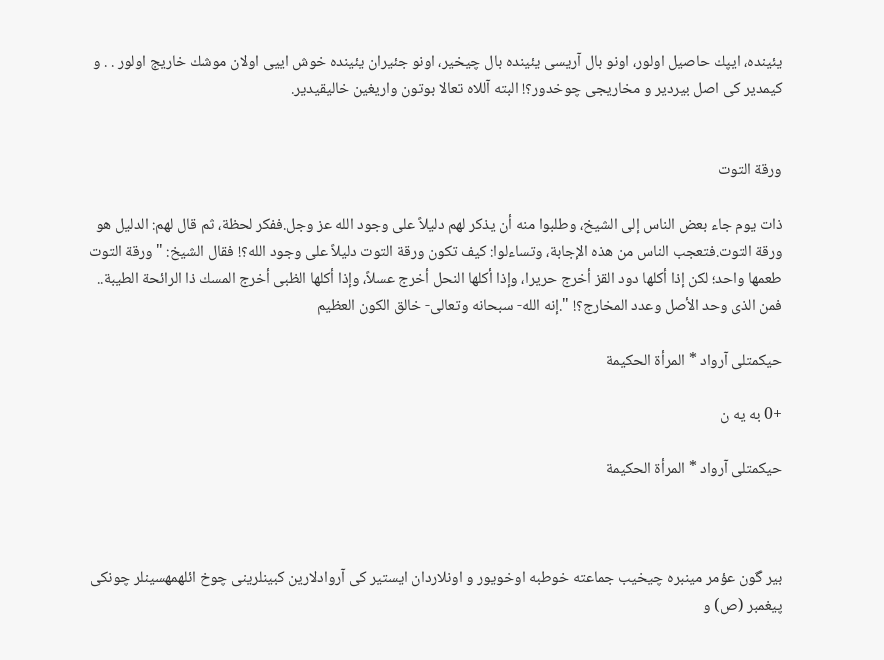یئینده، ایپك حاصیل اولور، اونو بال آریسی یئینده بال چیخیر، اونو جئیران یئینده خوش اییی اولان موشك خاریج اولور . . و كیمدیر كی اصل بیردیر و مخاریجی چوخدور؟! البته آللاه تعالا بوتون واریغین خالیقیدیر.


ورقة التوت

ذات یوم جاء بعض الناس إلى الشیخ، وطلبوا منه أن یذكر لهم دلیلاً على وجود الله عز وجل.ففكر لحظة، ثم قال لهم: الدلیل هو ورقة التوت.فتعجب الناس من هذه الإجابة، وتساءلوا: كیف تكون ورقة التوت دلیلاً على وجود الله؟! فقال الشیخ: "ورقة التوت طعمها واحد؛ لكن إذا أكلها دود القز أخرج حریرا، وإذا أكلها النحل أخرج عسلاً، وإذا أكلها الظبی أخرج المسك ذا الرائحة الطیبة.. فمن الذی وحد الأصل وعدد المخارج؟! ".إنه الله- سبحانه وتعالى- خالق الكون العظیم

حیكمتلی آرواد * المرأة الحكیمة

+0 به یه ن

حیكمتلی آرواد * المرأة الحكیمة



بیر گون عؤمر مینبره چیخیب جماعته خوطبه اوخویور و اونلاردان ایستیر كی آروادلارین كبینلرینی چوخ ائلهمهسینلر چونكی پیغمبر (ص) و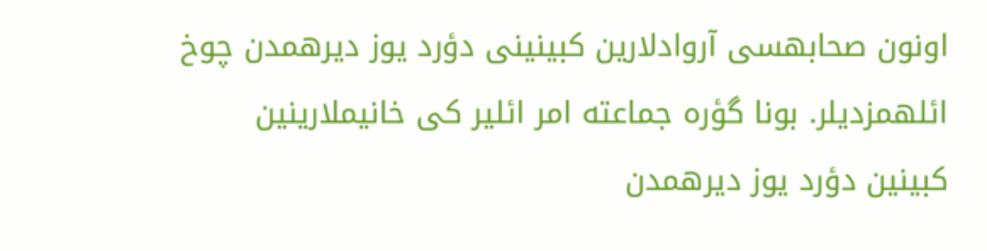اونون صحابهسی آروادلارین كبینینی دؤرد یوز دیرهمدن چوخ ائلهمزدیلر. بونا گؤره جماعته امر ائلیر كی خانیملارینین كبینین دؤرد یوز دیرهمدن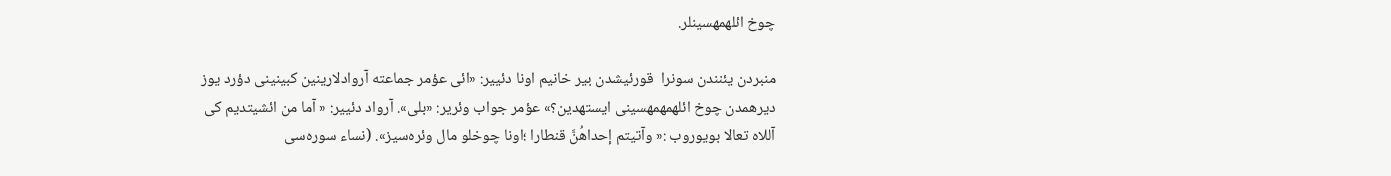چوخ ائلهمهسینلر.

منبردن یئنندن سونرا  قورئیشدن بیر خانیم اونا دئییر: «ائی عؤمر جماعته آروادلارینین كبینینی دؤرد یوز دیرهمدن چوخ ائلهمهمهسینی ایستهدین؟» عؤمر جواب وئریر: «بلی». آرواد دئییر: « آما من ائشیتدیم كی آللاه تعالا بویوروب :« وآتیتم إحداهُنَّ قنطارا ؛اونا چوخلو مال وئره‌سیز». (نساء سوره‌سی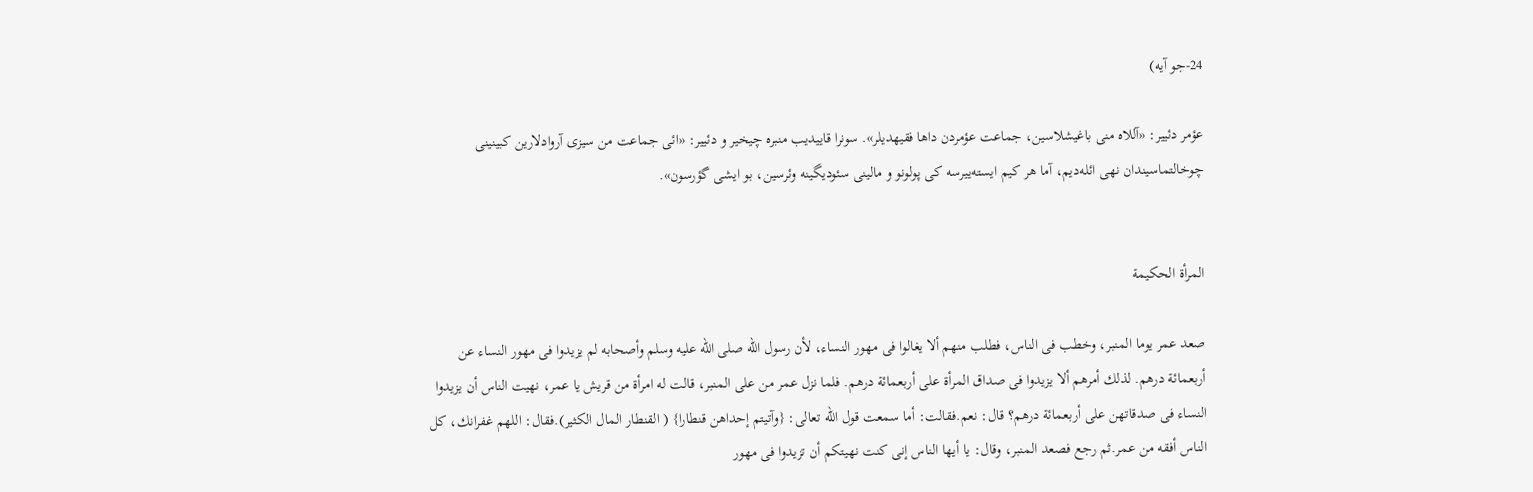24-جو آیه)

عؤمر دئییر: «آللاه منی باغیشلاسین، جماعت عؤمردن داها فقیهدیلر». سونرا قاییدیب منبره چیخیر و دئییر: «ائی جماعت من سیزی آروادلارین كبینینی چوخالتماسیندان نهی ائله‌دیم، آما هر كیم ایسته‌ییرسه كی پولونو و مالینی سئودیگینه وئرسین، بو ایشی گؤرسون».


المرأة الحكیمة

صعد عمر یوما المنبر، وخطب فی الناس، فطلب منهم ألا یغالوا فی مهور النساء، لأن رسول الله صلى الله علیه وسلم وأصحابه لم یزیدوا فی مهور النساء عن أربعمائة درهم. لذلك أمرهم ألا یزیدوا فی صداق المرأة على أربعمائة درهم. فلما نزل عمر من على المنبر، قالت له امرأة من قریش یا عمر، نهیت الناس أن یزیدوا النساء فی صدقاتهن على أربعمائة درهم؟ قال: نعم.فقالت: أما سمعت قول الله تعالى: {وآتیتم إحداهن قنطارا} ( القنطار المال الكثیر).فقال: اللهم غفرانك، كل الناس أفقه من عمر.ثم رجع فصعد المنبر، وقال: یا أیها الناس إنی كنت نهیتكم أن تزیدوا فی مهور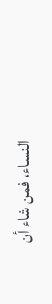النساء، فمن شاء أن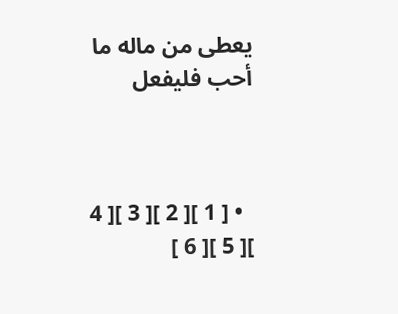یعطی من ماله ما أحب فلیفعل



  • [ 1 ][ 2 ][ 3 ][ 4 ][ 5 ][ 6 ]